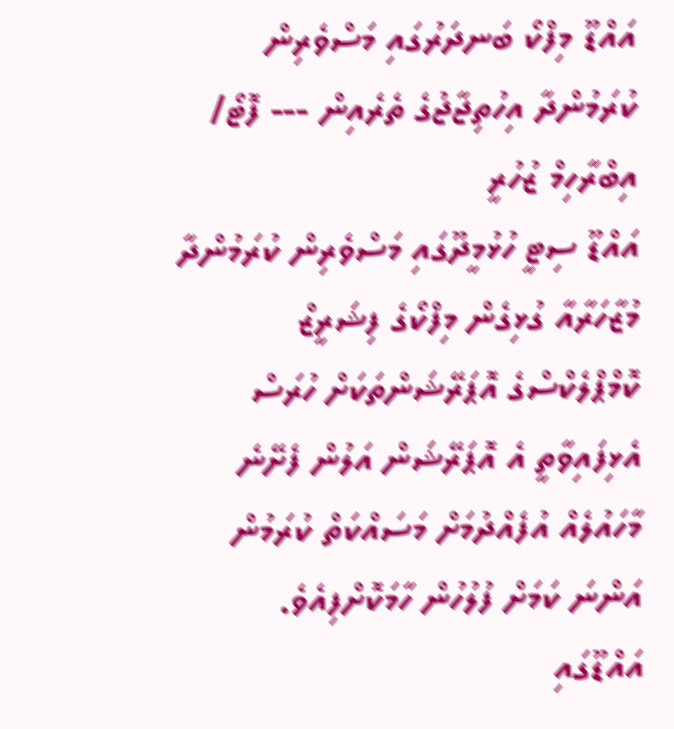އައްޑޫ މިފްކޯ ބަނދަރުގައި މަސްވެރިން ކުރަމުންދާ އިހުތިޖާޖުގެ ތެރެއިން --- ފޮޓޯ/ އިބްރާހިމް ޒުހުރީ
އައްޑޫ ސިޓީ ހުޅުމީދޫގައި މަސްވެރިން ކުރަމުންދާ މުޒާހަރާއާ ގުޅިގެން މިފްކޯގެ ފިޝަރީޒް ކޮމްޕްލެކްސްގެ އޮޕަރޭޝަންތަކަށް ހުރަސް އެޅިފައިވާތީ އެ އޮޕަރޭޝަން އަލުން ފެށޭނެ މާހައުލެއް އުފެއްދުމަށް މަސައްކަތް ކުރަމުން އަންނަ ކަމަށް ފުލުހުން ހާމަކޮށްފިއެވެ.
އައްޑޫގައި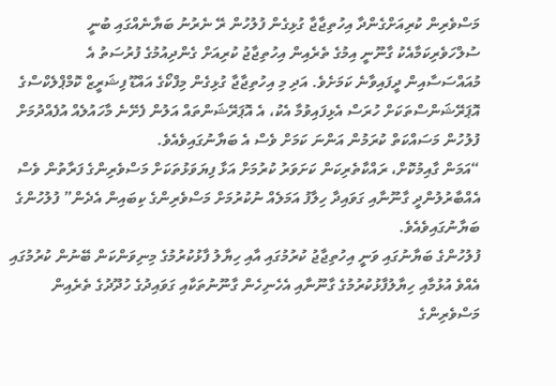މަސްވެރިން ކުރިއަށްގެންދާ އިހުތިޖާޖާ ގުޅިގެން ފުލުހުން ރޭ ނެރުނު ބަޔާނެއްގައި ބުނީ ސުލްހަވެރިކަމާއެކު ގާނޫނީ އިމުގެ ތެރެއިން އިހުތިޖާޖު ކުރިއަށް ގެންދިއުމުގެ ފުރުސަތު އެ މުއައްސަސާއިން ދީފައިވާނެ ކަމަށެވެ. އަދި މި އިހުތިޖާޖާ ގުޅިގެން މިފްކޯގެ އައްޑޫ ފިޝަރީޒް ކޮމްޕްލެކްސްގެ އޮޕަރޭޝަންސްތަކަށް ހުރަސް އެޅިފައިވުމާ އެކު، އެ އޮޕަރޭޝަންތައް އަލުން ފެށޭނެ މާހައުލެއް އުފެއްދުމަށް ފުލުހުން މަސައްކަތް ކުރަމުން އަންނަ ކަމަށް ވެސް އެ ބަޔާނުގައިވެއެވެ.
“އަމަން ގާއިމުކޮށް، ރައްކާތެރިކަން ކަށަވަރު ކުރުމަށް އަޅާ ފިޔަވަޅުތަކަށް މަސްވެރިންގެ ފަރާތުން ވެސް އެއްބާރުލުންދީ ގާނޫނާއި ގަވައިދާ ހިލާފު އަމަލެއް ނުކުރުމަށް މަސްވެރިންގެ ކިބައިން އެދެން” ފުލުހުންގެ ބަޔާނުގައިވެއެވެ.
ފުލުހުންގެ ބަޔާނުގައި ވަނީ އިހުތިޖާޖު ކުރުމުގައި އާއި ހިޔާލު ފާޅުކުރުމުގެ މިނިވަންކަން ބޭނުން ކުރުމުގައި އެއްވެ އުޅުމާއި ހިޔާލުފާޅުކުރުމުގެ ގާނޫނާއި އެހެނިހެން ގާނޫނުތަކާއި ގަވައިދުގެ ހުދޫދުގެ ތެރެއިން މަސްވެރިންގެ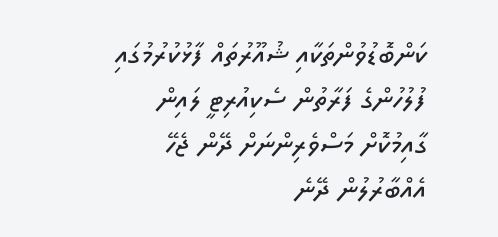ކަންބޮޑުވުންތަކާއި ޝުއޫރުތައް ފާޅުކުރުމުގައި ފުލުހުންގެ ފަރާތުން ސެކިއުރިޓީ ލައިން ގާއިމުކޮށް މަސްވެރިންނަށް ދޭން ޖެހޭ އެއްބާރުލުން ދޭނެ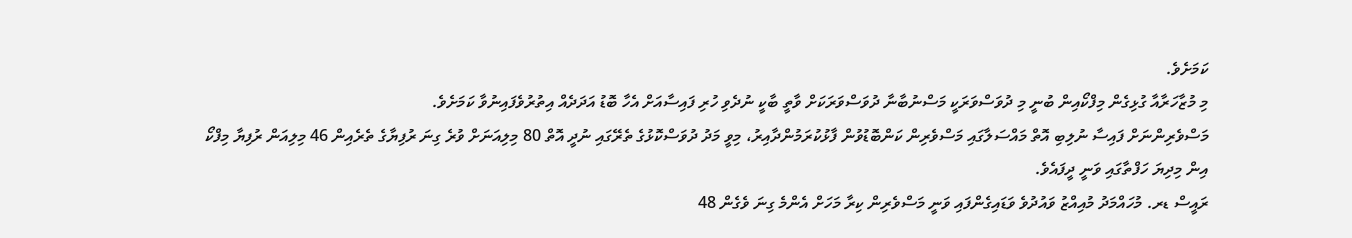ކަމަށެވެ.
މި މުޒާހަރާއާ ގުޅިގެން މިފްކޯއިން ބުނީ މި ދުވަސްވަރަކީ މަސްނުބާނާ ދުވަސްވަރަކަށް ވާތީ ބާކީ ނުދެވި ހުރި ފައިސާއަށް އެހާ ބޮޑު އަދަދެއް އިތުރުވެފައިނުވާ ކަމަށެވެ.
މަސްވެރިންނަށް ފައިސާ ނުލިބި އޮތް މައްސަލާގައި މަސްވެރިން ކަންބޮޑުވުން ފާޅުކުރަމުންދާއިރު، މިވީ މަދު ދުވަސްކޮޅުގެ ތެރޭގައި ނުދީ އޮތް 80 މިލިއަނަށް ވުރެ ގިނަ ރުފިޔާގެ ތެރެއިން 46 މިލިއަން ރުފިޔާ މިފްކޯ އިން މިދިޔަ ހަފްތާގައި ވަނީ ދީފައެވެ.
ރައީސް ޑރ. މުހައްމަދު މުއިއްޒު ވައުދުވެ ވަޑައިގެންފައި ވަނީ މަސްވެރިން ކިރާ މަހަށް އެންމެ ގިނަ ވެގެން 48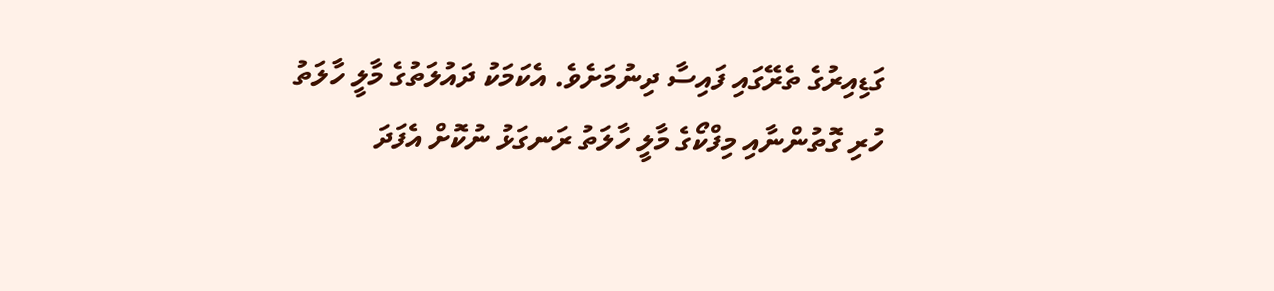ގަޑިއިރުގެ ތެރޭގައި ފައިސާ ދިނުމަށެވެ. އެކަމަކު ދައުލަތުގެ މާލީ ހާލަތު ހުރި ގޮތުންނާއި މިފްކޯގެ މާލީ ހާލަތު ރަނގަޅު ނުކޮށް އެފަދަ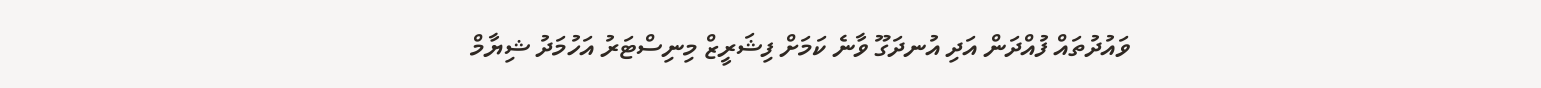ވައުދުތައް ފުއްދަން އަދި އުނދަގޫ ވާނެ ކަމަށް ފިޝަރީޒް މިނިސްޓަރު އަހުމަދު ޝިޔާމް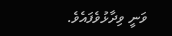ވަނީ ވިދާޅުވެފައެވެ.